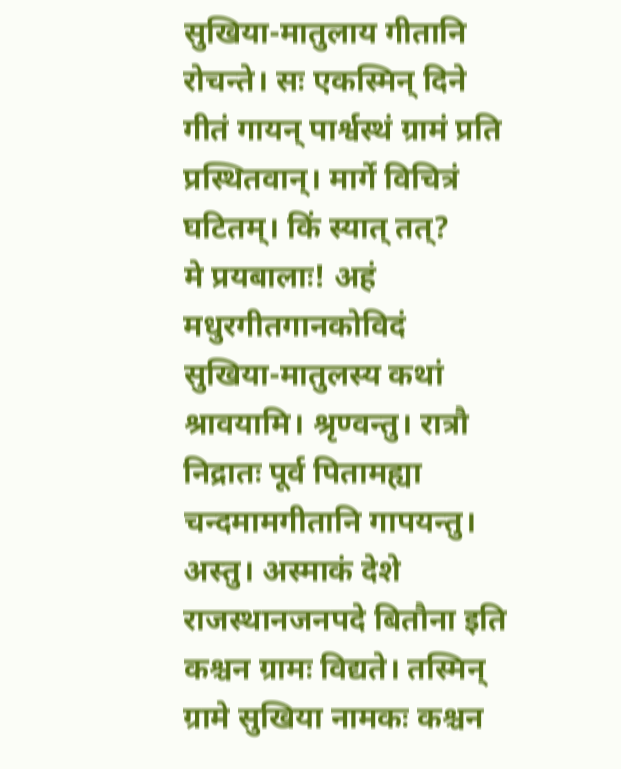सुखिया-मातुलाय गीतानि रोचन्ते। सः एकस्मिन् दिने गीतं गायन् पार्श्वस्थं ग्रामं प्रति प्रस्थितवान्। मार्गे विचित्रं घटितम्। किं स्यात् तत्?
मे प्रयबालाः! अहं मधुरगीतगानकोविदं सुखिया-मातुलस्य कथां श्रावयामि। श्रृण्वन्तु। रात्रौ निद्रातः पूर्व पितामह्या चन्दमामगीतानि गापयन्तु। अस्तु। अस्माकं देशे राजस्थानजनपदे बितौना इति कश्चन ग्रामः विद्यते। तस्मिन् ग्रामे सुखिया नामकः कश्चन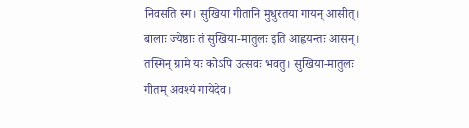निवसति स्म। सुखिया गीतानि मुधुरतया गायन् आसीत्। बालाः ज्येष्ठाः तं सुखिया-मातुलः इति आह्वयन्तः आसन्। तस्मिन् ग्रामे यः कोऽपि उत्सवः भवतु। सुखिया-मातुलः गीतम् अवश्यं गायेदेव।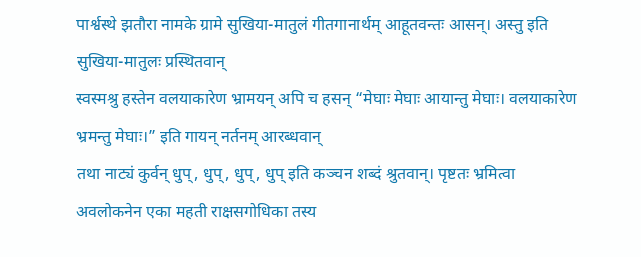पार्श्वस्थे झतौरा नामके ग्रामे सुखिया-मातुलं गीतगानार्थम् आहूतवन्तः आसन्। अस्तु इति सुखिया-मातुलः प्रस्थितवान्
स्वस्मश्रु हस्तेन वलयाकारेण भ्रामयन् अपि च हसन् “मेघाः मेघाः आयान्तु मेघाः। वलयाकारेण भ्रमन्तु मेघाः।” इति गायन् नर्तनम् आरब्धवान्
तथा नाट्यं कुर्वन् धुप्, धुप्, धुप्, धुप् इति कञ्चन शब्दं श्रुतवान्। पृष्टतः भ्रमित्वा अवलोकनेन एका महती राक्षसगोधिका तस्य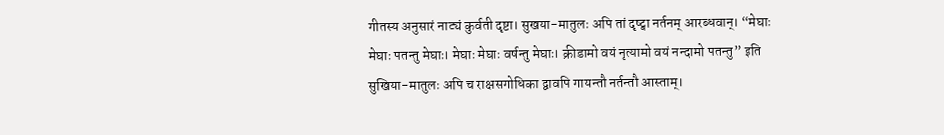गीतस्य अनुसारं नाट्यं कुर्वती दृष्टा। सुखया-मातुलः अपि तां दृष्ट्वा नर्तनम् आरब्धवान्। “मेघाः मेघाः पतन्तु मेघाः। मेघाः मेघाः वर्षन्तु मेघाः। क्रीडामो वयं नृत्यामो वयं नन्दामो पतन्तु” इति सुखिया-मातुलः अपि च राक्षसगोधिका द्वावपि गायन्तौ नर्तन्तौ आस्ताम्।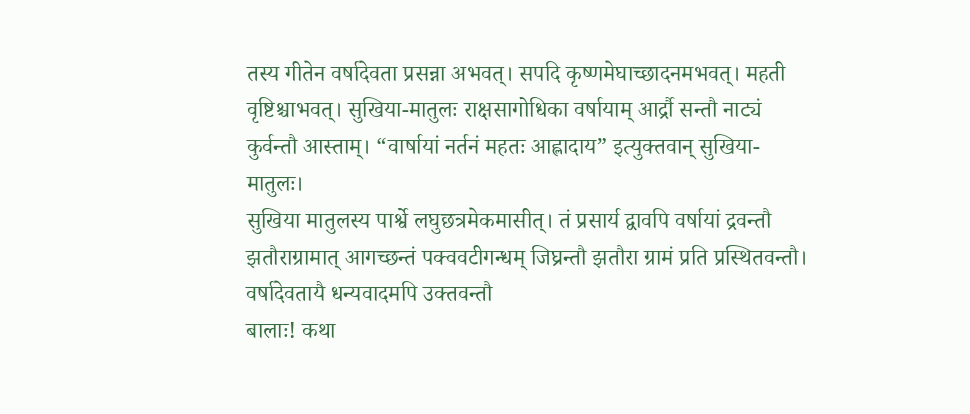तस्य गीतेन वर्षादेवता प्रसन्ना अभवत्। सपदि कृष्णमेघाच्छादनमभवत्। महती वृष्टिश्चाभवत्। सुखिया-मातुलः राक्षसागोधिका वर्षायाम् आर्द्रौ सन्तौ नाट्यं कुर्वन्तौ आस्ताम्। “वार्षायां नर्तनं महतः आह्लादाय” इत्युक्तवान् सुखिया-मातुलः।
सुखिया मातुलस्य पार्श्वे लघुछत्रमेकमासीत्। तं प्रसार्य द्वावपि वर्षायां द्रवन्तौ झतौराग्रामात् आगच्छन्तं पक्ववटीगन्धम् जिघ्रन्तौ झतौरा ग्रामं प्रति प्रस्थितवन्तौ। वर्षादेवतायै धन्यवादमपि उक्तवन्तौ
बालाः! कथा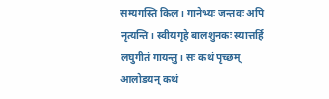सम्यगस्ति किल। गानेभ्यः जन्तवः अपि नृत्यन्ति। स्वीयगृहे बालशुनकः स्यात्तर्हि लघुगीतं गायन्तु। सः कथं पृच्छम् आलोडयन् कथं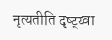नृत्यतीति दृष्ट्य्वा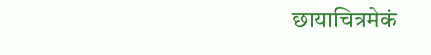छायाचित्रमेकं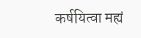कर्षयित्वा मह्यं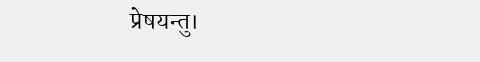प्रेषयन्तु।